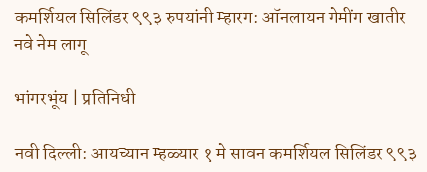कमर्शियल सिलिंडर ९९३ रुपयांनी म्हारग: ऑनलायन गेमींग खातीर नवे नेम लागू

भांगरभूंय | प्रतिनिधी

नवी दिल्ली: आयच्यान म्हळ्यार १ मे सावन कमर्शियल सिलिंडर ९९३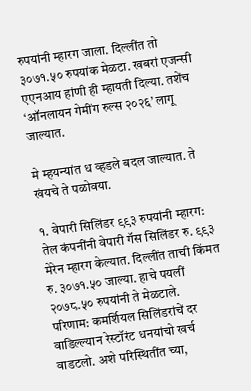रुपयांनी म्हारग जाला. दिल्लींत तो ३०७१.५० रुपयांक मेळटा. खबरां एजन्सी एएनआय हांणी ही म्हायती दिल्या. तशेंच ‘ऑनलायन गेमींग रुल्स २०२६’ लागू जाल्यात.

मे म्हयन्यांत ध व्हडले बदल जाल्यात. ते खंयचे ते पळोवया.

१. वेपारी सिलिंडर ९९३ रुपयांनी म्हारग: तेल कंपनींनी वेपारी गॅस सिलिंडर रु. ९९३ मेरेन म्हारग केल्यात. दिल्लींत ताची किंमत रु. ३०७१.५० जाल्या. हाचे पयलीं २०७८.५० रुपयांनी ते मेळटाले.
परिणाम: कमर्शियल सिलिंडरांचें दर वाडिल्ल्यान रेस्टॉरंट धनयांचो खर्च वाडटलो. अशे परिस्थितींत च्या,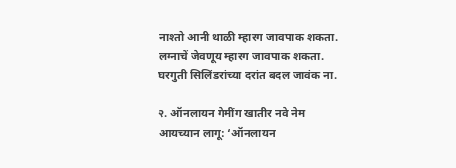नाश्तो आनी थाळी म्हारग जावपाक शकता. लग्नाचें जेवणूय म्हारग जावपाक शकता.
घरगुती सिलिंडरांच्या दरांत बदल जावंक ना.

२. ऑनलायन गेमींग खातीर नवे नेम आयच्यान लागू: ‘ऑनलायन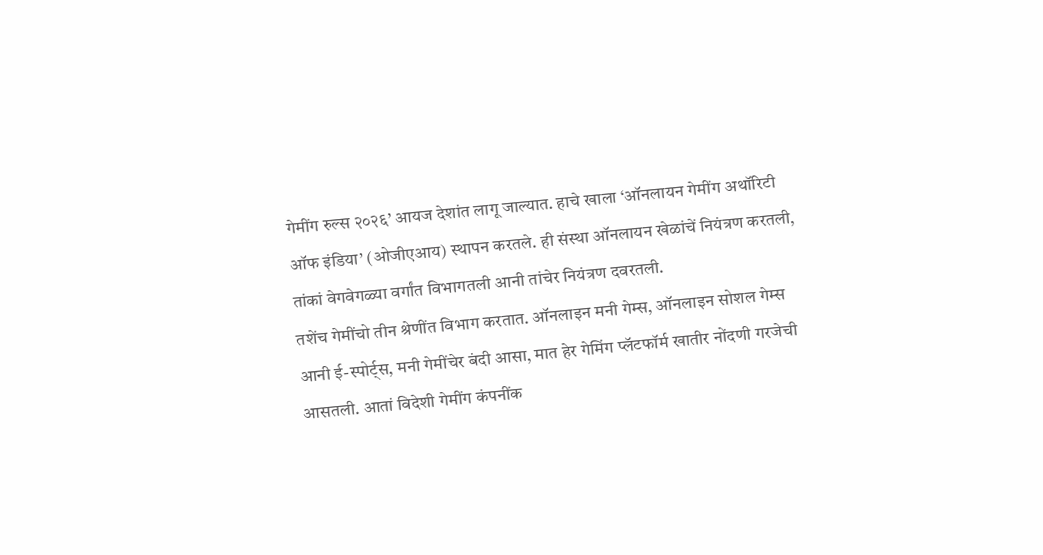गेमींग रुल्स २०२६’ आयज देशांत लागू जाल्यात. हाचे खाला ‘ऑनलायन गेमींग अथॉरिटी ऑफ इंडिया’ (ओजीएआय) स्थापन करतले. ही संस्था ऑनलायन खेळांचें नियंत्रण करतली, तांकां वेगवेगळ्या वर्गांत विभागतली आनी तांचेर नियंत्रण दवरतली.
तशेंच गेमींचो तीन श्रेणींत विभाग करतात. ऑनलाइन मनी गेम्स, ऑनलाइन सोशल गेम्स आनी ई-स्पोर्ट्स, मनी गेमींचेर बंदी आसा, मात हेर गेमिंग प्लॅटफॉर्म खातीर नोंदणी गरजेची आसतली. आतां विदेशी गेमींग कंपनींक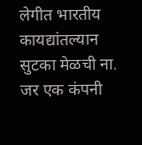लेगीत भारतीय कायद्यांतल्यान सुटका मेळची ना. जर एक कंपनी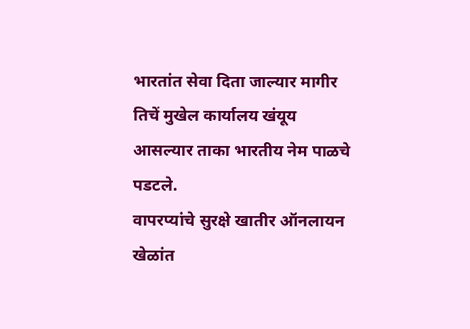भारतांत सेवा दिता जाल्यार मागीर तिचें मुखेल कार्यालय खंयूय आसल्यार ताका भारतीय नेम पाळचे पडटले.
वापरप्यांचे सुरक्षे खातीर ऑनलायन खेळांत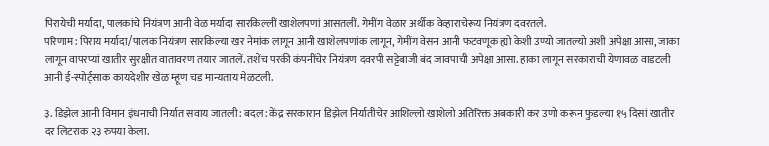पिरायेची मर्यादा, पालकांचे नियंत्रण आनी वेळ मर्यादा सारकिल्लीं खाशेलपणां आसतलीं. गेमींग वेळार अर्थीक वेव्हाराचेरूय नियंत्रण दवरतले.
परिणाम: पिराय मर्यादा/पालक नियंत्रण सारकिल्या खर नेमांक लागून आनी खाशेलपणांक लागून, गेमींग वेसन आनी फटवणूक ह्यो केशी उण्यो जातल्यो अशी अपेक्षा आसा, जाका लागून वापरप्यां खातीर सुरक्षीत वातावरण तयार जातलें. तशेंच परकी कंपनींचेर नियंत्रण दवरपी सट्टेबाजी बंद जावपाची अपेक्षा आसा. हाका लागून सरकाराची येणावळ वाडटली आनी ई-स्पोर्ट्साक कायदेशीर खेळ म्हूण चड मान्यताय मेळटली.

३. डिझेल आनी विमान इंधनाची निर्यात सवाय जातली: बदल: केंद्र सरकारान डिझेल निर्यातीचेर आशिल्लो खाशेलो अतिरिक्त अबकारी कर उणो करून फुडल्या १५ दिसां खातीर दर लिटराक २३ रुपया केला.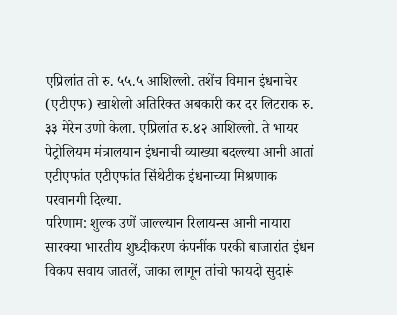एप्रिलांत तो रु. ५५.५ आशिल्लो. तशेंच विमान इंधनाचेर (एटीएफ) खाशेलो अतिरिक्त अबकारी कर दर लिटराक रु. ३३ मेरेन उणो केला. एप्रिलांत रु.४२ आशिल्लो. ते भायर पेट्रोलियम मंत्रालयान इंधनाची व्याख्या बदल्ल्या आनी आतां एटीएफांत एटीएफांत सिंथेटीक इंधनाच्या मिश्रणाक परवानगी दिल्या.
परिणाम: शुल्क उणें जाल्ल्यान रिलायन्स आनी नायारा सारक्या भारतीय शुध्दीकरण कंपनींक परकी बाजारांत इंधन विकप सवाय जातलें, जाका लागून तांचो फायदो सुदारूं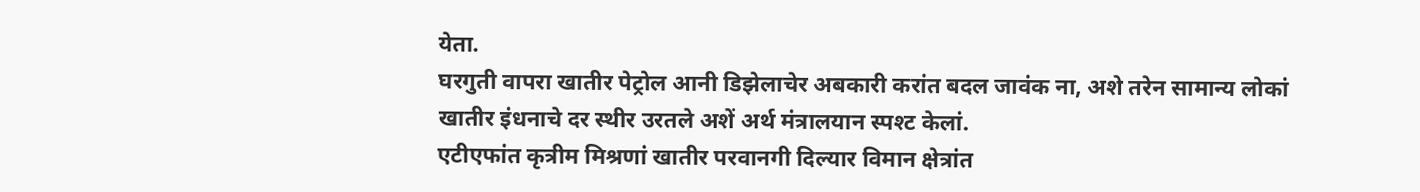येता.
घरगुती वापरा खातीर पेट्रोल आनी डिझेलाचेर अबकारी करांत बदल जावंक ना, अशे तरेन सामान्य लोकां खातीर इंधनाचे दर स्थीर उरतले अशें अर्थ मंत्रालयान स्पश्ट केलां.
एटीएफांत कृत्रीम मिश्रणां खातीर परवानगी दिल्यार विमान क्षेत्रांत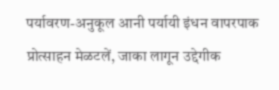पर्यावरण-अनुकूल आनी पर्यायी इंधन वापरपाक प्रोत्साहन मेळटलें, जाका लागून उद्देगीक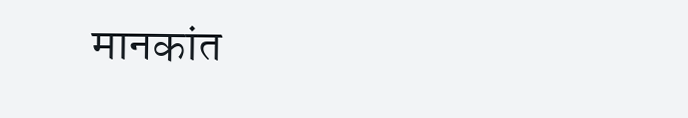मानकांत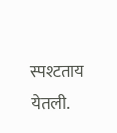स्पश्टताय येतली.